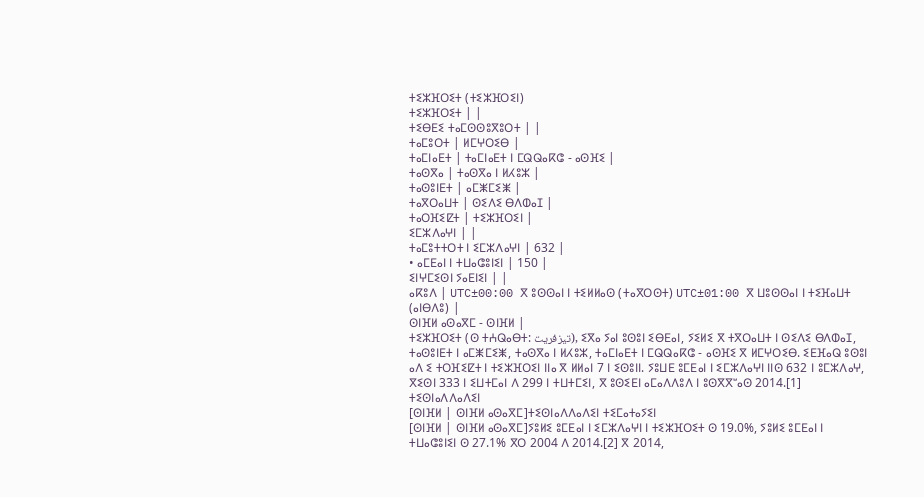ⵜⵉⵣⴼⵔⵉⵜ (ⵜⵉⵣⴼⵔⵉⵏ)
ⵜⵉⵣⴼⵔⵉⵜ | |
ⵜⵉⴱⴹⵉ ⵜⴰⵎⵙⵙⵓⴳⵓⵔⵜ | |
ⵜⴰⵎⵓⵔⵜ | ⵍⵎⵖⵔⵉⴱ |
ⵜⴰⵎⵏⴰⴹⵜ | ⵜⴰⵎⵏⴰⴹⵜ ⵏ ⵎⵕⵕⴰⴽⵛ - ⴰⵙⴼⵉ |
ⵜⴰⵙⴳⴰ | ⵜⴰⵙⴳⴰ ⵏ ⵍⵃⵓⵣ |
ⵜⴰⵙⵓⵏⴹⵜ | ⴰⵎⵥⵎⵉⵥ |
ⵜⴰⴳⵔⴰⵡⵜ | ⵙⵉⴷⵉ ⴱⴷⵀⴰⵊ |
ⵜⴰⵔⴼⵉⵇⵜ | ⵜⵉⵣⴼⵔⵉⵏ |
ⵉⵎⵣⴷⴰⵖⵏ | |
ⵜⴰⵎⵓⵜⵜⵔⵜ ⵏ ⵉⵎⵣⴷⴰⵖⵏ | 632 |
• ⴰⵎⴹⴰⵏ ⵏ ⵜⵡⴰⵛⵓⵏⵉⵏ | 150 |
ⵉⵏⵖⵎⵉⵙⵏ ⵢⴰⴹⵏⵉⵏ | |
ⴰⴽⵓⴷ | UTC±00:00 ⴳ ⵓⵙⵙⴰⵏ ⵏ ⵜⵉⵍⵍⴰⵙ (ⵜⴰⴳⵔⵙⵜ) UTC±01:00 ⴳ ⵡⵓⵙⵙⴰⵏ ⵏ ⵜⵉⴼⴰⵡⵜ (ⴰⵏⴱⴷⵓ) |
ⵙⵏⴼⵍ ⴰⵙⴰⴳⵎ - ⵙⵏⴼⵍ |
ⵜⵉⵣⴼⵔⵉⵜ (ⵙ ⵜⵄⵕⴰⴱⵜ: تيزفريت), ⵉⴳⴰ ⵢⴰⵏ ⵓⵙⵓⵏ ⵉⴱⴹⴰⵏ, ⵢⵉⵍⵉ ⴳ ⵜⴳⵔⴰⵡⵜ ⵏ ⵙⵉⴷⵉ ⴱⴷⵀⴰⵊ, ⵜⴰⵙⵓⵏⴹⵜ ⵏ ⴰⵎⵥⵎⵉⵥ, ⵜⴰⵙⴳⴰ ⵏ ⵍⵃⵓⵣ, ⵜⴰⵎⵏⴰⴹⵜ ⵏ ⵎⵕⵕⴰⴽⵛ - ⴰⵙⴼⵉ ⴳ ⵍⵎⵖⵔⵉⴱ. ⵉⴹⴼⴰⵕ ⵓⵙⵓⵏ ⴰⴷ ⵉ ⵜⵔⴼⵉⵇⵜ ⵏ ⵜⵉⵣⴼⵔⵉⵏ ⵏⵏⴰ ⴳ ⵍⵍⴰⵏ 7 ⵏ ⵉⵙⵓⵏⵏ. ⵢⵓⵡⴹ ⵓⵎⴹⴰⵏ ⵏ ⵉⵎⵣⴷⴰⵖⵏ ⵏⵏⵙ 632 ⵏ ⵓⵎⵣⴷⴰⵖ, ⴳⵉⵙⵏ 333 ⵏ ⵉⵡⵜⵎⴰⵏ ⴷ 299 ⵏ ⵜⵡⵜⵎⵉⵏ, ⴳ ⵓⵙⵉⴹⵏ ⴰⵎⴰⴷⴷⵓⴷ ⵏ ⵓⵙⴳⴳⵯⴰⵙ 2014.[1]
ⵜⵉⵙⵏⴰⴷⴷⴰⴷⵉⵏ
[ⵙⵏⴼⵍ | ⵙⵏⴼⵍ ⴰⵙⴰⴳⵎ]ⵜⵉⵙⵏⴰⴷⴷⴰⴷⵉⵏ ⵜⵉⵎⴰⵜⴰⵢⵉⵏ
[ⵙⵏⴼⵍ | ⵙⵏⴼⵍ ⴰⵙⴰⴳⵎ]ⵢⵓⵍⵉ ⵓⵎⴹⴰⵏ ⵏ ⵉⵎⵣⴷⴰⵖⵏ ⵏ ⵜⵉⵣⴼⵔⵉⵜ ⵙ 19.0%, ⵢⵓⵍⵉ ⵓⵎⴹⴰⵏ ⵏ ⵜⵡⴰⵛⵓⵏⵉⵏ ⵙ 27.1% ⴳⵔ 2004 ⴷ 2014.[2] ⴳ 2014,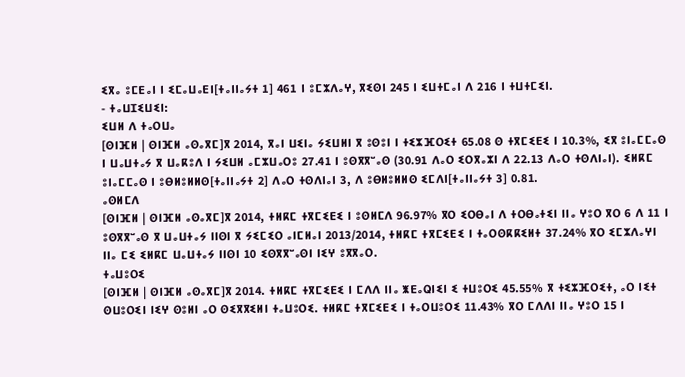ⵉⴳⴰ ⵓⵎⴹⴰⵏ ⵏ ⵉⵎⴰⵡⴰⴹⵏ[ⵜⴰⵏⵏⴰⵢⵜ 1] 461 ⵏ ⵓⵎⵣⴷⴰⵖ, ⴳⵉⵙⵏ 245 ⵏ ⵉⵡⵜⵎⴰⵏ ⴷ 216 ⵏ ⵜⵡⵜⵎⵉⵏ.
- ⵜⴰⵡⵊⵉⵡⵉⵏ:
ⵉⵡⵍ ⴷ ⵜⴰⵔⵡⴰ
[ⵙⵏⴼⵍ | ⵙⵏⴼⵍ ⴰⵙⴰⴳⵎ]ⴳ 2014, ⴳⴰⵏ ⵡⵉⵏⴰ ⵢⵉⵡⵍⵏ ⴳ ⵓⵙⵓⵏ ⵏ ⵜⵉⵣⴼⵔⵉⵜ 65.08 ⵙ ⵜⴳⵎⵉⴹⵉ ⵏ 10.3%, ⵉⴳ ⵓⵏⴰⵎⵎⴰⵙ ⵏ ⵡⴰⵡⵜⴰⵢ ⴳ ⵡⴰⴽⵓⴷ ⵏ ⵢⵉⵡⵍ ⴰⵎⵣⵡⴰⵔⵓ 27.41 ⵏ ⵓⵙⴳⴳⵯⴰⵙ (30.91 ⴷⴰⵔ ⵉⵔⴳⴰⵣⵏ ⴷ 22.13 ⴷⴰⵔ ⵜⵙⴷⵏⴰⵏ). ⵉⵍⴽⵎ ⵓⵏⴰⵎⵎⴰⵙ ⵏ ⵓⴱⵍⵓⵍⵍⵙ[ⵜⴰⵏⵏⴰⵢⵜ 2] ⴷⴰⵔ ⵜⵙⴷⵏⴰⵏ 3, ⴷ ⵓⴱⵍⵓⵍⵍⵙ ⵉⵎⴷⵏ[ⵜⴰⵏⵏⴰⵢⵜ 3] 0.81.
ⴰⵙⵍⵎⴷ
[ⵙⵏⴼⵍ | ⵙⵏⴼⵍ ⴰⵙⴰⴳⵎ]ⴳ 2014, ⵜⵍⴽⵎ ⵜⴳⵎⵉⴹⵉ ⵏ ⵓⵙⵍⵎⴷ 96.97% ⴳⵔ ⵉⵔⴱⴰⵏ ⴷ ⵜⵔⴱⴰⵜⵉⵏ ⵏⵏⴰ ⵖⵓⵔ ⴳⵔ 6 ⴷ 11 ⵏ ⵓⵙⴳⴳⵯⴰⵙ ⴳ ⵡⴰⵡⵜⴰⵢ ⵏⵏⵙⵏ ⴳ ⵢⵉⵎⵉⵔ ⴰⵏⵎⵍⴰⵏ 2013/2014, ⵜⵍⴽⵎ ⵜⴳⵎⵉⴹⵉ ⵏ ⵜⴰⵔⵙⴽⴽⵉⵍⵜ 37.24% ⴳⵔ ⵉⵎⵣⴷⴰⵖⵏ ⵏⵏⴰ ⵎⵉ ⵉⵍⴽⵎ ⵡⴰⵡⵜⴰⵢ ⵏⵏⵙⵏ 10 ⵉⵙⴳⴳⵯⴰⵙⵏ ⵏⵉⵖ ⵓⴳⴳⴰⵔ.
ⵜⴰⵡⵓⵔⵉ
[ⵙⵏⴼⵍ | ⵙⵏⴼⵍ ⴰⵙⴰⴳⵎ]ⴳ 2014. ⵜⵍⴽⵎ ⵜⴳⵎⵉⴹⵉ ⵏ ⵎⴷⴷ ⵏⵏⴰ ⵥⴹⴰⵕⵏⵉⵏ ⵉ ⵜⵡⵓⵔⵉ 45.55% ⴳ ⵜⵉⵣⴼⵔⵉⵜ, ⴰⵔ ⵏⵉⵜ ⵙⵡⵓⵔⵉⵏ ⵏⵉⵖ ⵙⵓⵍⵏ ⴰⵔ ⵙⵉⴳⴳⵉⵍⵏ ⵜⴰⵡⵓⵔⵉ. ⵜⵍⴽⵎ ⵜⴳⵎⵉⴹⵉ ⵏ ⵜⴰⵔⵡⵓⵔⵉ 11.43% ⴳⵔ ⵎⴷⴷⵏ ⵏⵏⴰ ⵖⵓⵔ 15 ⵏ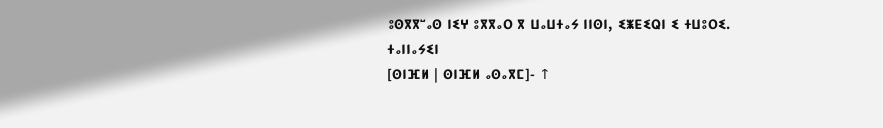ⵓⵙⴳⴳⵯⴰⵙ ⵏⵉⵖ ⵓⴳⴳⴰⵔ ⴳ ⵡⴰⵡⵜⴰⵢ ⵏⵏⵙⵏ, ⵉⵥⴹⵉⵕⵏ ⵉ ⵜⵡⵓⵔⵉ.
ⵜⴰⵏⵏⴰⵢⵉⵏ
[ⵙⵏⴼⵍ | ⵙⵏⴼⵍ ⴰⵙⴰⴳⵎ]- ↑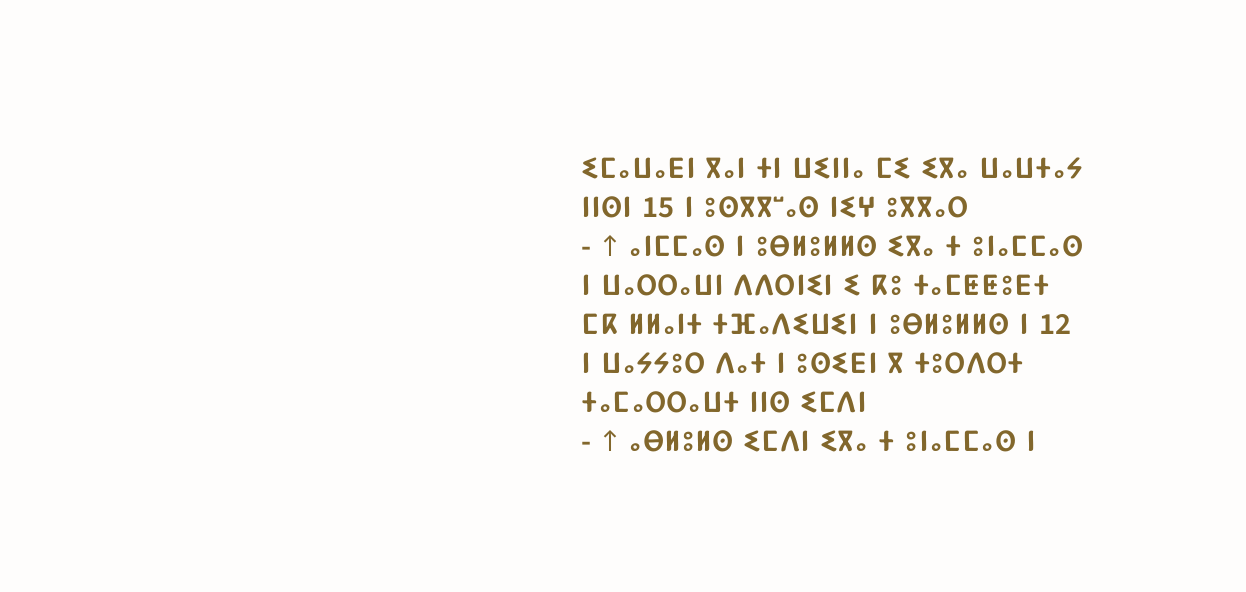ⵉⵎⴰⵡⴰⴹⵏ ⴳⴰⵏ ⵜⵏ ⵡⵉⵏⵏⴰ ⵎⵉ ⵉⴳⴰ ⵡⴰⵡⵜⴰⵢ ⵏⵏⵙⵏ 15 ⵏ ⵓⵙⴳⴳⵯⴰⵙ ⵏⵉⵖ ⵓⴳⴳⴰⵔ
- ↑ ⴰⵏⵎⵎⴰⵙ ⵏ ⵓⴱⵍⵓⵍⵍⵙ ⵉⴳⴰ ⵜ ⵓⵏⴰⵎⵎⴰⵙ ⵏ ⵡⴰⵔⵔⴰⵡⵏ ⴷⴷⵔⵏⵉⵏ ⵉ ⴽⵓ ⵜⴰⵎⵟⵟⵓⴹⵜ ⵎⴽ ⵍⵍⴰⵏⵜ ⵜⴼⴰⴷⵉⵡⵉⵏ ⵏ ⵓⴱⵍⵓⵍⵍⵙ ⵏ 12 ⵏ ⵡⴰⵢⵢⵓⵔ ⴷⴰⵜ ⵏ ⵓⵙⵉⴹⵏ ⴳ ⵜⵓⵔⴷⵔⵜ ⵜⴰⵎⴰⵔⵔⴰⵡⵜ ⵏⵏⵙ ⵉⵎⴷⵏ
- ↑ ⴰⴱⵍⵓⵍⵙ ⵉⵎⴷⵏ ⵉⴳⴰ ⵜ ⵓⵏⴰⵎⵎⴰⵙ ⵏ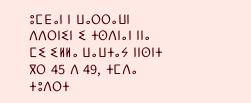ⵓⵎⴹⴰⵏ ⵏ ⵡⴰⵔⵔⴰⵡⵏ ⴷⴷⵔⵏⵉⵏ ⵉ ⵜⵙⴷⵏⴰⵏ ⵏⵏⴰ ⵎⵉ ⵉⵍⵍⴰ ⵡⴰⵡⵜⴰⵢ ⵏⵏⵙⵏⵜ ⴳⵔ 45 ⴷ 49, ⵜⵎⴷⴰ ⵜⵓⴷⵔⵜ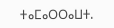ⵜⴰⵎⴰⵔⵔⴰⵡⵜ.